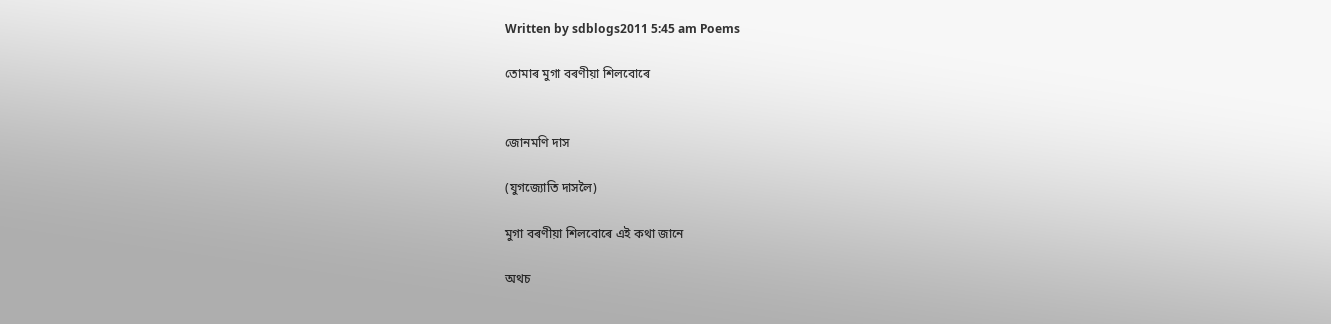Written by sdblogs2011 5:45 am Poems

তোমাৰ মুগা বৰণীয়া শিলবোৰে


জোনমণি দাস

(যুগজ্যোতি দাসলৈ)

মুগা বৰণীয়া শিলবোৰে এই কথা জানে

অথচ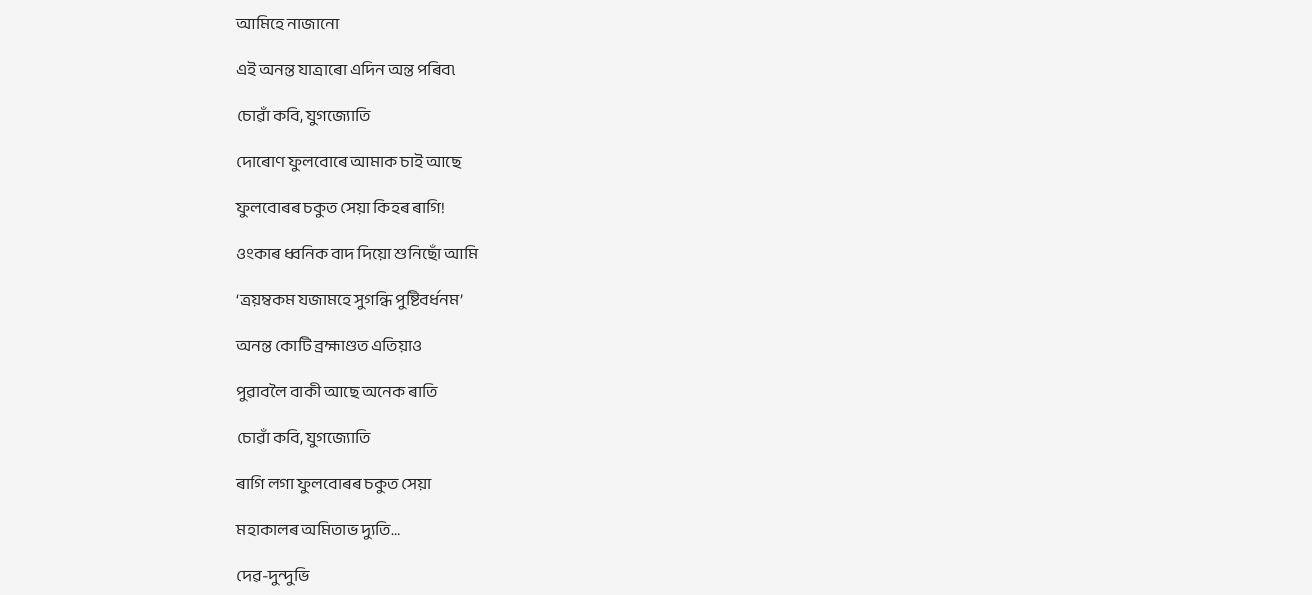আমিহে নাজানো

এই অনন্ত যাত্ৰাৰো এদিন অন্ত পৰিব৷

চোৱাঁ কবি, যুগজ্যোতি

দোৰোণ ফুলবোৰে আমাক চাই আছে

ফুলবোৰৰ চকুত সেয়া কিহৰ ৰাগি!

ওংকাৰ ধ্বনিক বাদ দিয়ো শুনিছোঁ আমি

‘ত্ৰয়ম্বকম যজামহে সুগন্ধি পুষ্টিবৰ্ধনম’

অনন্ত কোটি ব্ৰহ্মাণ্ডত এতিয়াও

পুৱাবলৈ বাকী আছে অনেক ৰাতি

চোৱাঁ কবি, যুগজ্যোতি

ৰাগি লগা ফুলবোৰৰ চকুত সেয়া

মহাকালৰ অমিতাভ দ্যুতি…

দেৱ-দুন্দুভি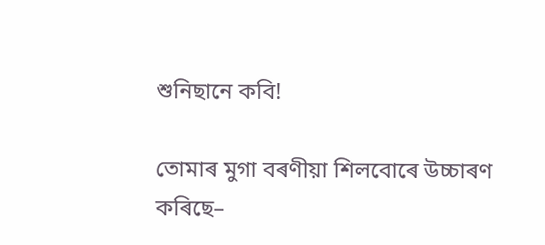শুনিছানে কবি!

তোমাৰ মুগা বৰণীয়া শিলবোৰে উচ্চাৰণ কৰিছে–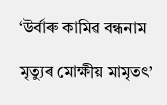‘উৰ্বাৰু কামিৱ বন্ধনাম

মৃত্যুৰ মোক্ষীয় মামৃতৎ’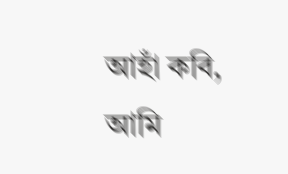আহাঁ কবি, আমি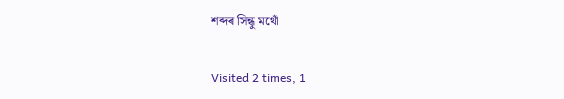শব্দৰ সিন্ধু মথোঁ

Visited 2 times, 1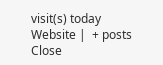visit(s) today
Website |  + posts
Close